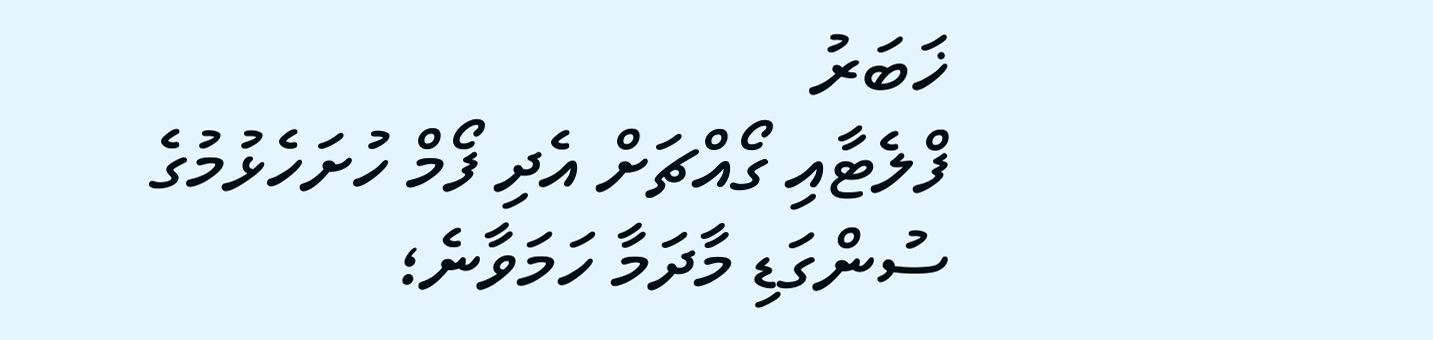ޚަބަރު
ފްލެޓާއި ގޯއްޗަށް އެދި ފޯމް ހުށަހެޅުމުގެ ސުންގަޑި މާދަމާ ހަމަވާނެ؛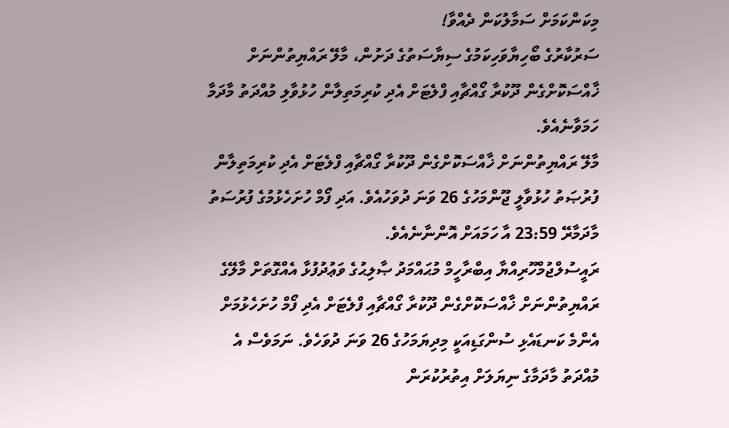މިކަންކަމަށް ސަމާލުކަން ދެއްވާ!
ސަރުކާރުގެ ބޯހިޔާވަހިކަމުގެ ސިޔާސަތުގެ ދަށުން، މާލޭ ރައްޔިތުންނަށް ޚާއްސަކޮށްގެން ދޫކުރާ ގޯއްޗާއި ފްލެޓަށް އެދި ކުރިމަތިލާން ހުޅުވާލި މުއްދަތު މާދަމާ ހަމަވާނެއެވެ.
މާލޭ ރައްޔިތުންނަށް ޚާއްސަކޮށްގެން ދޫކުރާ ގޯއްޗާއި ފްލެޓަށް އެދި ކުރިމަތިލާން ފުރުޞަތު ހުޅުވާލީ ޖޫންމަހުގެ 26 ވަނަ ދުވަހުއެވެ. އަދި ފޯމް ހުށަހެޅުމުގެ ފުރުސަތު މާދަމާރޭ 23:59 އާ ހަމައަށް އޮންނާނެއެވެ.
ރައީސުލްޖުމްހޫރިއްޔާ އިބްރާހީމް މުޙައްމަދު ޞާލިޙުގެ ވަޢުދުފުޅާ އެއްގޮތަށް މާލޭގެ ރައްޔިތުންނަށް ޚާއްސަކޮށްގެން ދޫކުރާ ގޯއްޗާއި ފްލެޓަށް އެދި ފޯމް ހުށަހެޅުމަށް އެންމެ ކަނޑައެޅި ސުންގަޑިއަކީ މިދިޔަމަހުގެ 26 ވަނަ ދުވަހެވެ. ނަމަވެސް އެ މުއްދަތު މާދަމާގެ ނިޔަލަށް އިތުރުކުރަން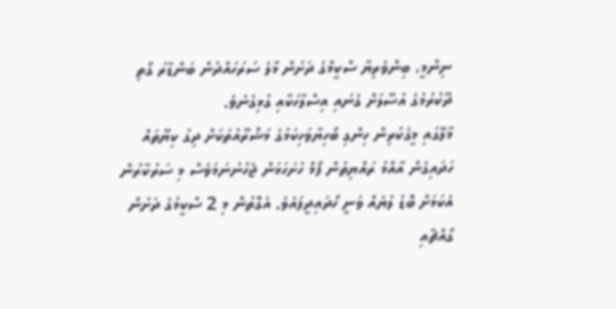ނިންމީ، ބިންވެރިޔާ ސްކީމްގެ ދަށުން މާލެ ސަރަހައްދުން ބަންޑާރަ ގޯތި ދޫކުރުމުގެ އުސޫލަށް ގެނައި އިސްލާހަކާއި ގުޅިގެނެވެ.
މާލޭގައި މީގެކުރިން ހިންގި ބޯހިޔާވަހިކަމުގެ މަޝްރޫއުތަކަށް ދިގު ކިޔޫތައް ހަދައިގެން އާއްމު ރައްޔިތުން ފޯމް ހުށަހަޅަން ޖެހުނުނަމަވެސް މި ސަރުކާރުން އެކަމަށް ބޮޑު ލުޔެއް ވަނީ ހޯދައިދީފައެވެ. އެގޮތުން މި 2 ސްކީމުގެ ދަށުން ގޯއްޗާއި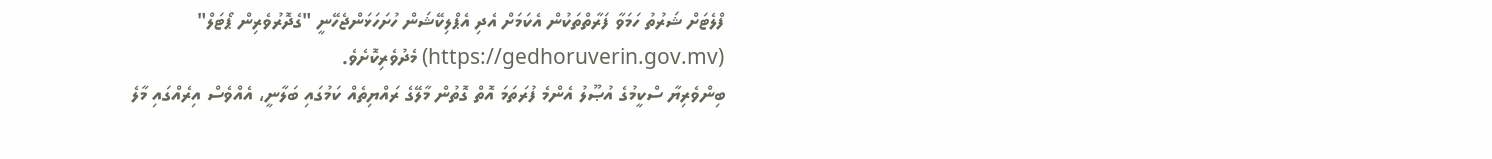ފްލެޓަށް ޝަރުތު ހަމަވާ ފަރާތްތަކުން އެކަމަށް އެދި އެޕްލިކޭޝަން ހުށަހަޅަންޖެހޭނީ "ގެދޮރުވެރިން ޕޯޓަލް" (https://gedhoruverin.gov.mv) މެދުވެރިކޮށެވެ.
ބިންވެރިޔާ ސްކީމުގެ އުޞޫލު އެންމެ ފުރަތަމަ އޮތް ގޮތުން މާލޭގެ ރައްޔިތެއް ކަމުގައި ބަލާނީ، އެއްވެސް އިރެއްގައި މާލެ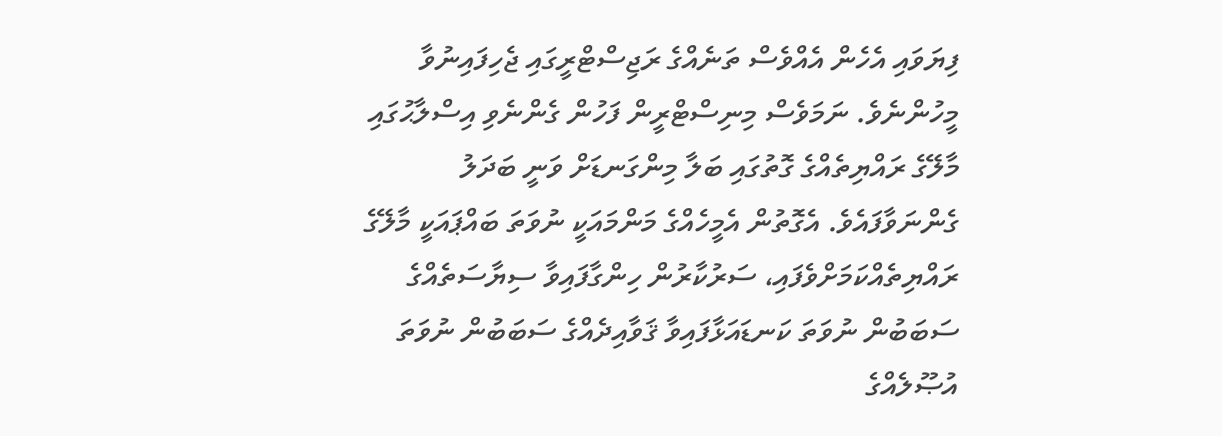ފިޔަވައި އެހެން އެއްވެސް ތަނެއްގެ ރަޖިސްޓްރީގައި ޖެހިފައިނުވާ މީހުންނެވެ. ނަމަވެސް މިނިސްޓްރީން ފަހުން ގެންނެވި އިސްލާޙުގައި މާލޭގެ ރައްޔިތެއްގެ ގޮތުގައި ބަލާ މިންގަނޑަށް ވަނީ ބަދަލު ގެންނަވާފައެވެ. އެގޮތުން އެމީހެއްގެ މަންމައަކީ ނުވަތަ ބައްޕައަކީ މާލޭގެ ރައްޔިތެއްކަމަށްވެފައި، ސަރުކާރުން ހިންގާފައިވާ ސިޔާސަތެއްގެ ސަބަބުން ނުވަތަ ކަނޑައަޅާފައިވާ ޤަވާއިދެއްގެ ސަބަބުން ނުވަތަ އުޞޫލެއްގެ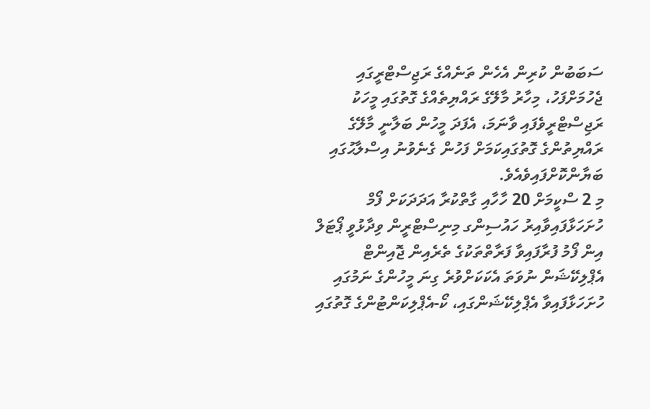ސަބަބުން ކުރިން އެހެން ތަނެއްގެ ރަޖިސްޓްރީގައި ޖެހުމަށްފަހު، މިހާރު މާލޭގެ ރައްޔިތެއްގެ ގޮތުގައި މީހަކު ރަޖިސްޓްރީވެފައި ވާނަމަ، އެފަދަ މީހުން ބަލާނީ މާލޭގެ ރައްޔިތުންގެ ގޮތުގައިކަމަށް ފަހުން ގެނެވުނު އިސްލާޙުގައި ބަޔާންކޮށްފައިވެއެވެ.
މި 2 ސްކީމަށް 20 ހާހާއި ގާތްކުރާ އަދަދަކަށް ފޯމް ހުށަހަޅާފައިވާއިރު ހައުސިންގ މިނިސްޓްރީން ވިދާޅުވީ ޕޯޓަލް އިން ފޯމު ފުރާފައިވާ ފަރާތްތަކުގެ ތެރެއިން ޖޮއިންޓް އެޕްލިކޭޝަން ނުވަތަ އެކަކަށްވުރެ ގިނަ މީހުންގެ ނަމުގައި ހުށަހަޅާފައިވާ އެޕްލިކޭޝަންގައި، ކޯ-އެޕްލިކަންޓުންގެ ގޮތުގައި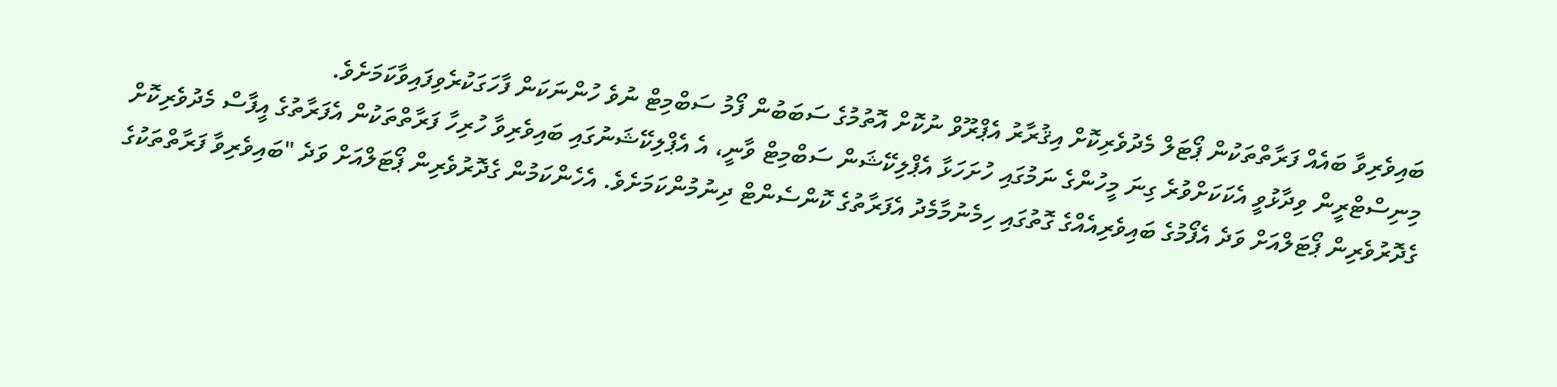ބައިވެރިވާ ބައެއް ފަރާތްތަކުން ޕޯޓަލް މެދުވެރިކޮށް އިޤުރާރު އެޕްރޫވް ނުކޮށް އޮތުމުގެ ސަބަބުން ފޯމު ސަބްމިޓް ނުވެ ހުންނަކަން ފާހަގަކުރެވިފައިވާކަމަށެވެ.
މިނިސްޓްރީން ވިދާޅުވީ އެކަކަށްވުރެ ގިނަ މީހުންގެ ނަމުގައި ހުށަހަޅާ އެޕްލިކޭޝަން ސަބްމިޓް ވާނީ، އެ އެޕްލިކޭޝަނުގައި ބައިވެރިވާ ހުރިހާ ފަރާތްތަކުން އެފަރާތުގެ އީފާސް މެދުވެރިކޮށް ގެދޮރުވެރިން ޕޯޓަލްއަށް ވަދެ އެފޯމުގެ ބައިވެރިއެއްގެ ގޮތުގައި ހިމެނުމާމެދު އެފަރާތުގެ ކޮންސެންޓް ދިނުމުންކަމަށެވެ. އެހެންކަމުން ގެދޮރުވެރިން ޕޯޓަލްއަށް ވަދެ "ބައިވެރިވާ ފަރާތްތަކުގެ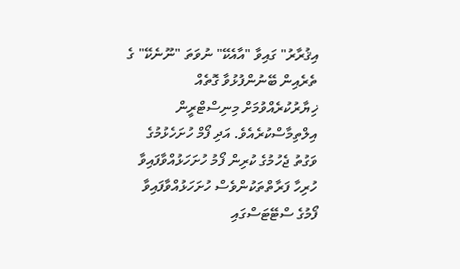އިޤުރާރު" ގައިވާ "އާއެކޭ" ނުވަތަ "ނޫނެކޭ" ގެ ތެރެއިން ބޭނުންފުޅުވާ ގޮތެއް ޚިޔާރުކުރެއްވުމަށް މިނިސްޓްރީން އިލްތިމާސްކުރެއެވެ. އަދި ފޯމް ހުށަހެޅުމުގެ ވަގުތު ޖެހުމުގެ ކުރިން ފޯމު ހުށަހަޅުއްވާފައިވާ ހުރިހާ ފަރާތްތަކުންވެސް ހުށަހަޅުއްވާފައިވާ ފޯމުގެ ސްޓޭޓަސްގައި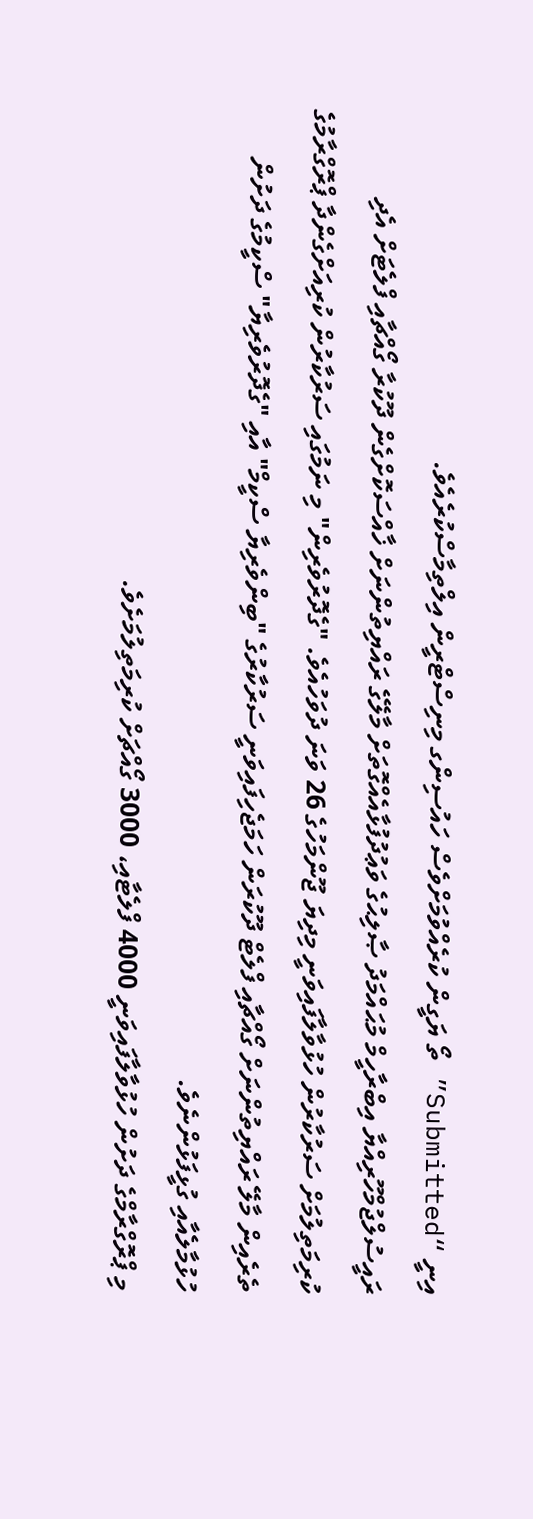އިނީ “Submitted” ތޯ ޔަގީން ކުރެއްވުމަށްވެސް ހައުސިންގ މިނިސްޓްރީން އިލްތިމާސްކުރެއެވެ.
ރައީސުލްޖުމްހޫރިއްޔާ އިބްރާހީމް މުޙައްމަދު ޞާލިޙުގެ ވަޢުދުފުޅާއެއްގޮތަށް މާލޭގެ ރައްޔިތުންނަށް ޚާއްސަކޮށްގެން ދޫކުރާ ގޯއްޗާއި ފްލެޓަށް އެދި ކުރިމަތިލުމަށް ސަރުކާރުން ހުޅުވާލާފައިވަނީ މިދިޔަ ޖޫންމަހުގެ 26 ވަނަ ދުވަހުއެވެ. "ގެދޮރުވެރިން" މި ނަމުގައި ސަރުކާރުން ކުރިއަށްގެންދާ ޕްރޮގްރާމުގެ ތެރެއިން މާލޭ ރައްޔިތުންނަށް ގޯއްޗާއި ފްލެޓް ދޫކުރަން ހަމަޖެހިފައިވަނީ ސަރުކާރުގެ "ބިންވެރިޔާ ސްކީމް" އާއި "ގެދޮރުވެރިޔާ" ސްކީމުގެ ދަށުން ހުޅުމާލެއާއި ގުޅީފަޅުންނެވެ.
މި ޕްރޮގްރާމްގެ ދަށުން ހުޅުވާލާފައިވަނީ 4000 ފްލެޓާއި، 3000 ގޯއްޗަށް ކުރިމަތިލުމަށެވެ.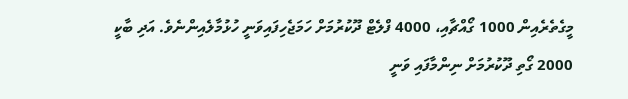މީގެތެރެއިން 1000 ގޯއްޗާއި، 4000 ފްލެޓް ދޫކުރުމަށް ހަމަޖެހިފައިވަނީ ހުޅުމާލެއިންނެވެ. އަދި ބާކީ 2000 ގޯތި ދޫކުރުމަށް ނިންމާފައި ވަނީ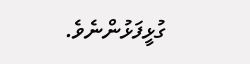ގުޅީފަޅުންނެވެ.